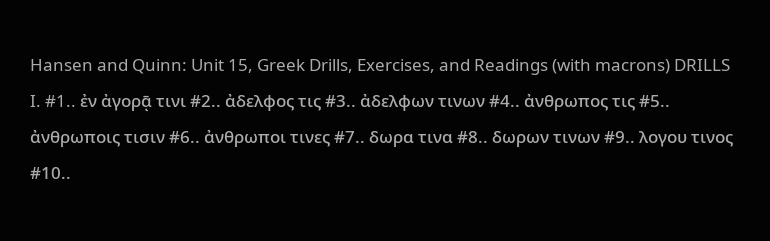Hansen and Quinn: Unit 15, Greek Drills, Exercises, and Readings (with macrons) DRILLS I. #1.. ἐν ἀγορᾱͅ τινι #2.. ἀδελφος τις #3.. ἀδελφων τινων #4.. ἀνθρωπος τις #5.. ἀνθρωποις τισιν #6.. ἀνθρωποι τινες #7.. δωρα τινα #8.. δωρων τινων #9.. λογου τινος #10..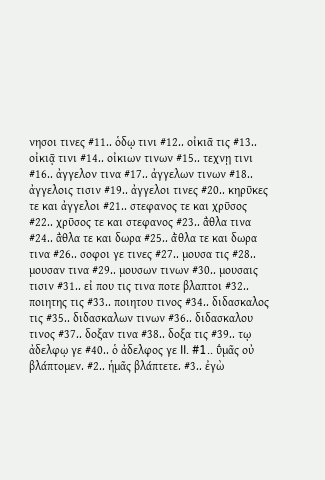νησοι τινες #11.. ὁδῳ τινι #12.. οἰκιᾱ τις #13.. οἰκιᾱͅ τινι #14.. οἰκιων τινων #15.. τεχνῃ τινι #16.. ἀγγελον τινα #17.. ἀγγελων τινων #18.. ἀγγελοις τισιν #19.. ἀγγελοι τινες #20.. κηρῡκες τε και ἀγγελοι #21.. στεφανος τε και χρῡσος #22.. χρῡσος τε και στεφανος #23.. ἀ̄θλα τινα #24.. ἀ̄θλα τε και δωρα #25.. ἀ̄θλα τε και δωρα τινα #26.. σοφοι γε τινες #27.. μουσα τις #28.. μουσαν τινα #29.. μουσων τινων #30.. μουσαις τισιν #31.. εἰ που τις τινα ποτε βλαπτοι #32.. ποιητης τις #33.. ποιητου τινος #34.. διδασκαλος τις #35.. διδασκαλων τινων #36.. διδασκαλου τινος #37.. δοξαν τινα #38.. δοξα τις #39.. τῳ ἀδελφῳ γε #40.. ὁ ἀδελφος γε II. #1.. ὑ̄μᾶς οὐ βλάπτομεν. #2.. ἡμᾶς βλάπτετε. #3.. ἐγὼ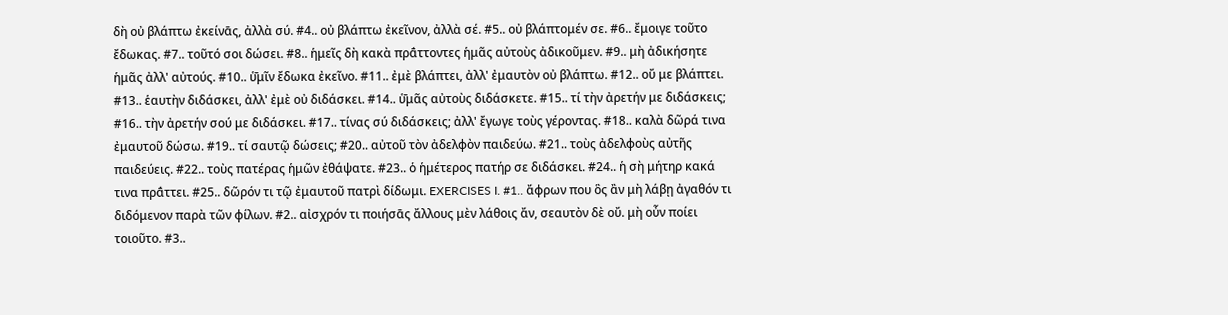δὴ οὐ βλάπτω ἐκείνᾱς, ἀλλὰ σύ. #4.. οὐ βλάπτω ἐκεῖνον, ἀλλὰ σέ. #5.. οὐ βλάπτομέν σε. #6.. ἔμοιγε τοῦτο ἔδωκας. #7.. τοῦτό σοι δώσει. #8.. ἡμεῖς δὴ κακὰ πρά̄ττοντες ἡμᾶς αὐτοὺς ἀδικοῦμεν. #9.. μὴ ἀδικήσητε ἡμᾶς ἀλλ' αὐτούς. #10.. ὑ̄μῖν ἔδωκα ἐκεῖνο. #11.. ἐμὲ βλάπτει, ἀλλ' ἐμαυτὸν οὐ βλάπτω. #12.. οὔ με βλάπτει. #13.. ἑαυτὴν διδάσκει, ἀλλ' ἐμὲ οὐ διδάσκει. #14.. ὑ̄μᾶς αὐτοὺς διδάσκετε. #15.. τί τὴν ἀρετήν με διδάσκεις; #16.. τὴν ἀρετήν σού με διδάσκει. #17.. τίνας σύ διδάσκεις; ἀλλ' ἔγωγε τοὺς γέροντας. #18.. καλὰ δῶρά τινα ἐμαυτοῦ δώσω. #19.. τί σαυτῷ δώσεις; #20.. αὐτοῦ τὸν ἀδελφὸν παιδεύω. #21.. τοὺς ἀδελφοὺς αὐτῆς παιδεύεις. #22.. τοὺς πατέρας ἡμῶν ἐθάψατε. #23.. ὁ ἡμέτερος πατήρ σε διδάσκει. #24.. ἡ σὴ μήτηρ κακά τινα πρά̄ττει. #25.. δῶρόν τι τῷ ἐμαυτοῦ πατρὶ δίδωμι. EXERCISES I. #1.. ἄφρων που ὃς ἂν μὴ λάβῃ ἀγαθόν τι διδόμενον παρὰ τῶν φίλων. #2.. αἰσχρόν τι ποιήσᾱς ἄλλους μὲν λάθοις ἄν, σεαυτὸν δὲ οὔ. μὴ οὖν ποίει τοιοῦτο. #3..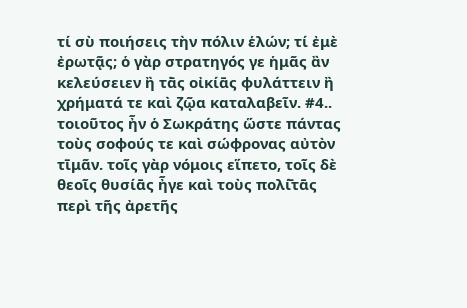τί σὺ ποιήσεις τὴν πόλιν ἑλών; τί ἐμὲ ἐρωτᾷς; ὁ γὰρ στρατηγός γε ἡμᾶς ἂν κελεύσειεν ἢ τὰ̄ς οἰκίᾱς φυλάττειν ἢ χρήματά τε καὶ ζῷα καταλαβεῖν. #4.. τοιοῦτος ἦν ὁ Σωκράτης ὥστε πάντας τοὺς σοφούς τε καὶ σώφρονας αὐτὸν τῑμᾶν. τοῖς γὰρ νόμοις εἵπετο, τοῖς δὲ θεοῖς θυσίᾱς ἦγε καὶ τοὺς πολί̄τᾱς περὶ τῆς ἀρετῆς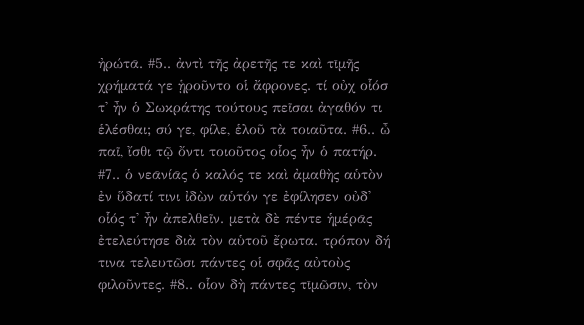ἠρώτᾱ. #5.. ἀντὶ τῆς ἀρετῆς τε καὶ τῑμῆς χρήματά γε ᾑροῦντο οἱ ἄφρονες. τί οὐχ οἷόσ τ' ἦν ὁ Σωκράτης τούτους πεῖσαι ἀγαθόν τι ἑλέσθαι; σύ γε, φίλε, ἑλοῦ τὰ τοιαῦτα. #6.. ὦ παῖ, ἴσθι τῷ ὄντι τοιοῦτος οἷος ἦν ὁ πατήρ. #7.. ὁ νεᾱνίᾱς ὁ καλός τε καὶ ἀμαθὴς αὑτὸν ἐν ὕδατί τινι ἰδὼν αὑτόν γε ἐφίλησεν οὐδ' οἷός τ' ἦν ἀπελθεῖν. μετὰ δὲ πέντε ἡμέρᾱς ἐτελεύτησε διὰ τὸν αὑτοῦ ἔρωτα. τρόπον δή τινα τελευτῶσι πάντες οἱ σφᾶς αὐτοὺς φιλοῦντες. #8.. οἷον δὴ πάντες τῑμῶσιν, τὸν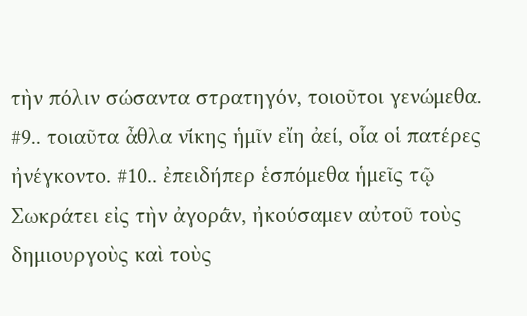τὴν πόλιν σώσαντα στρατηγόν, τοιοῦτοι γενώμεθα. #9.. τοιαῦτα ἆθλα νί̄κης ἡμῖν εἴη ἀεί, οἷα οἱ πατέρες ἠνέγκοντο. #10.. ἐπειδήπερ ἑσπόμεθα ἡμεῖς τῷ Σωκράτει εἰς τὴν ἀγορά̄ν, ἠκούσαμεν αὐτοῦ τοὺς δημιουργοὺς καὶ τοὺς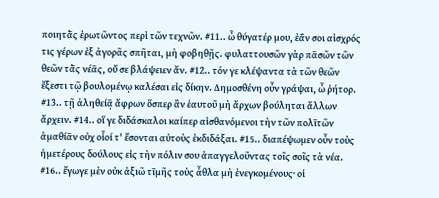ποιητὰ̄ς ἐρωτῶντος περὶ τῶν τεχνῶν. #11.. ὦ θύγατέρ μου, ἐά̄ν σοι αἰσχρός τις γέρων ἐξ ἀγορᾶς σπῆται, μὴ φοβηθῇς. φυλαττουσῶν γὰρ πᾱσῶν τῶν θεῶν τὰ̄ς νέᾱς, οὔ σε βλάψειεν ἄν. #12.. τόν γε κλέψαντα τὰ τῶν θεῶν ἔξεστι τῷ βουλομένῳ καλέσαι εἰς δίκην. Δημοσθένη οὖν γράψαι, ὦ ῥήτορ. #13.. τῇ ἀληθείᾱͅ ἄφρων ὅσπερ ἂν ἑαυτοῦ μὴ ἄρχων βούληται ἄλλων ἄρχειν. #14.. οἵ γε διδάσκαλοι καίπερ αἰσθανόμενοι τὴν τῶν πολῑτῶν ἀμαθίᾱν οὐχ οἷοί τ' ἔσονται αὐτοὺς ἐκδιδάξαι. #15.. διαπέψωμεν οὖν τοὺς ἡμετέρους δούλους εἰς τὴν πόλιν σου ἀπαγγελοῦντας τοῖς σοῖς τὰ νέα. #16.. ἔγωγε μὲν οὐκ ἀξιῶ τῑμῆς τοὺς ἆθλα μὴ ἐνεγκομένους· οἱ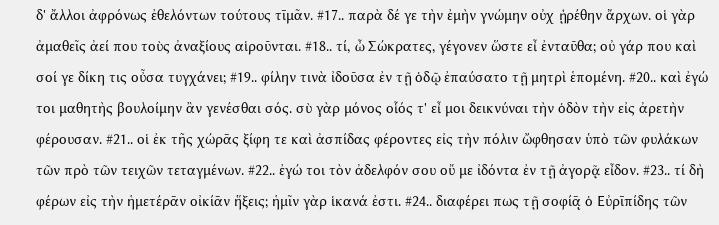δ' ἄλλοι ἀφρόνως ἐθελόντων τούτους τῑμᾶν. #17.. παρὰ δέ γε τὴν ἐμὴν γνώμην οὐχ ᾑρέθην ἄρχων. οἱ γὰρ ἀμαθεῖς ἀεί που τοὺς ἀναξίους αἱροῦνται. #18.. τί, ὦ Σώκρατες, γέγονεν ὥστε εἶ ἐνταῦθα; οὐ γάρ που καὶ σοί γε δίκη τις οὖσα τυγχάνει; #19.. φίλην τινὰ ἰδοῦσα ἐν τῇ ὁδῷ ἐπαύσατο τῇ μητρὶ ἑπομένη. #20.. καὶ ἐγώ τοι μαθητὴς βουλοίμην ἂν γενέσθαι σός. σὺ γὰρ μόνος οἷός τ' εἶ μοι δεικνύναι τὴν ὁδὸν τὴν εἰς ἀρετὴν φέρουσαν. #21.. οἱ ἐκ τῆς χώρᾱς ξίφη τε καὶ ἀσπίδας φέροντες εἰς τὴν πόλιν ὤφθησαν ὑπὸ τῶν φυλάκων τῶν πρὸ τῶν τειχῶν τεταγμένων. #22.. ἐγώ τοι τὸν ἀδελφόν σου οὔ με ἰδόντα ἐν τῇ ἀγορᾷ εἶδον. #23.. τί δὴ φέρων εἰς τὴν ἡμετέρᾱν οἰκίᾱν ἥξεις; ἡμῖν γὰρ ἱκανά ἐστι. #24.. διαφέρει πως τῇ σοφίᾱͅ ὁ Εὐρῑπίδης τῶν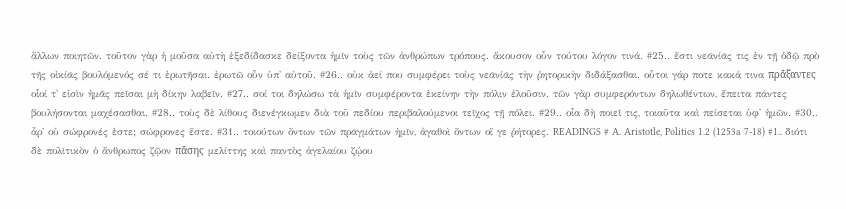ἄλλων ποιητῶν. τοῦτον γὰρ ἡ μοῦσα αὐτὴ ἐξεδίδασκε δείξοντα ἡμῖν τοὺς τῶν ἀνθρώπων τρόπους. ἄκουσον οὖν τούτου λόγον τινά. #25.. ἔστι νεᾱνίᾱς τις ἐν τῇ ὁδῷ πρὸ τῆς οἰκίᾱς βουλόμενός σέ τι ἐρωτῆσαι. ἐρωτῶ οὖν ὑπ' αὐτοῦ. #26.. οὐκ ἀεί που συμφέρει τοὺς νεᾱνίᾱς τὴν ῥητορικὴν διδάξασθαι. οὗτοι γάρ ποτε κακά τινα πρά̄ξαντες οἷοί τ' εἰσὶν ἡμᾶς πεῖσαι μὴ δίκην λαβεῖν. #27.. σοί τοι δηλώσω τὰ ἡμῖν συμφέροντα ἐκείνην τὴν πόλιν ἑλοῦσιν. τῶν γὰρ συμφερόντων δηλωθέντων, ἔπειτα πάντες βουλήσονται μαχέσασθαι. #28.. τοὺς δὲ λίθους διενέγκωμεν διὰ τοῦ πεδίου περιβαλούμενοι τεῖχος τῇ πόλει. #29.. οἷα δὴ ποιεῖ τις, τοιαῦτα καὶ πείσεται ὑφ' ἡμῶν. #30.. ἆρ' οὐ σώφρονές ἐστε; σώφρονες ἔστε. #31.. τοιούτων ὄντων τῶν πρᾱγμάτων ἡμῖν, ἀγαθοὶ ὄντων οἵ γε ῥήτορες. READINGS # A. Aristotle, Politics 1.2 (1253a 7-18) #1.. διότι δὲ πολῑτικὸν ὁ ἄνθρωπος ζῷον πά̄σης μελίττης καὶ παντὸς ἀγελαίου ζῴου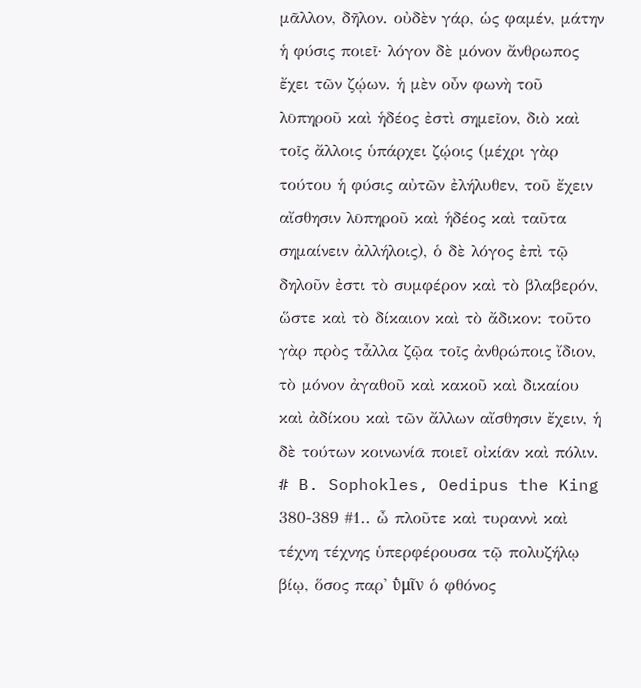μᾶλλον, δῆλον. οὐδὲν γάρ, ὡς φαμέν, μάτην ἡ φύσις ποιεῖ· λόγον δὲ μόνον ἄνθρωπος ἔχει τῶν ζῴων. ἡ μὲν οὖν φωνὴ τοῦ λῡπηροῦ καὶ ἡδέος ἐστὶ σημεῖον, διὸ καὶ τοῖς ἄλλοις ὑπάρχει ζῴοις (μέχρι γὰρ τούτου ἡ φύσις αὐτῶν ἐλήλυθεν, τοῦ ἔχειν αἴσθησιν λῡπηροῦ καὶ ἡδέος καὶ ταῦτα σημαίνειν ἀλλήλοις), ὁ δὲ λόγος ἐπὶ τῷ δηλοῦν ἐστι τὸ συμφέρον καὶ τὸ βλαβερόν, ὥστε καὶ τὸ δίκαιον καὶ τὸ ἄδικον: τοῦτο γὰρ πρὸς τἆλλα ζῷα τοῖς ἀνθρώποις ἴδιον, τὸ μόνον ἀγαθοῦ καὶ κακοῦ καὶ δικαίου καὶ ἀδίκου καὶ τῶν ἄλλων αἴσθησιν ἔχειν, ἡ δὲ τούτων κοινωνίᾱ ποιεῖ οἰκίᾱν καὶ πόλιν. # B. Sophokles, Oedipus the King 380-389 #1.. ὦ πλοῦτε καὶ τυραννὶ καὶ τέχνη τέχνης ὑπερφέρουσα τῷ πολυζήλῳ βίῳ, ὅσος παρ' ὑ̄μῖν ὁ φθόνος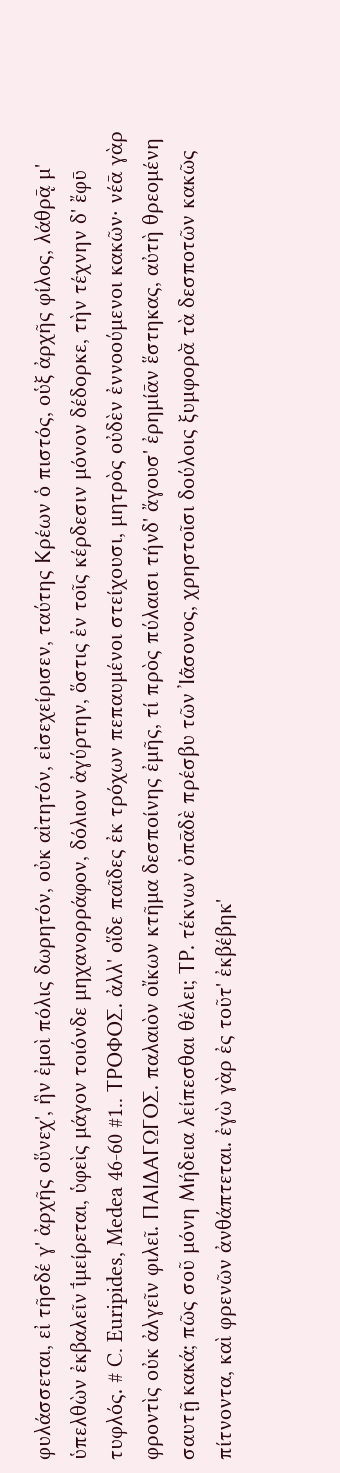φυλάσσεται, εἰ τῆσδέ γ' ἀρχῆς οὕνεχ', ἣν ἐμοὶ πόλις δωρητόν, οὐκ αἰτητόν, εἰσεχείρισεν, ταύτης Κρέων ὁ πιστός, οὑξ ἀρχῆς φίλος, λάθρᾱͅ μ' ὑπελθὼν ἐκβαλεῖν ἱ̄μείρεται, ὑφεὶς μάγον τοιόνδε μηχανορράφον, δόλιον ἀγύρτην, ὅστις ἐν τοῖς κέρδεσιν μόνον δέδορκε, τὴν τέχνην δ' ἔφῡ τυφλός. # C. Euripides, Medea 46-60 #1.. ΤΡΟΦΟΣ. ἀλλ' οἵδε παῖδες ἐκ τρόχων πεπαυμένοι στείχουσι, μητρὸς οὐδὲν ἐννοούμενοι κακῶν· νέᾱ γὰρ φροντὶς οὐκ ἀλγεῖν φιλεῖ. ΠΑΙΔΑΓΩΓΟΣ. παλαιὸν οἴκων κτῆμα δεσποίνης ἐμῆς, τί πρὸς πύλαισι τήνδ' ἄγουσ' ἐρημίᾱν ἕστηκας, αὐτὴ θρεομένη σαυτῇ κακά; πῶς σοῦ μόνη Μήδεια λείπεσθαι θέλει; ΤΡ. τέκνων ὀπᾱδὲ πρέσβυ τῶν Ἰά̄σονος, χρηστοῖσι δούλοις ξυμφορὰ̄ τὰ δεσποτῶν κακῶς πίτνοντα, καὶ φρενῶν ἀνθάπτεται. ἐγὼ γὰρ ἐς τοῦτ' ἐκβέβηκ'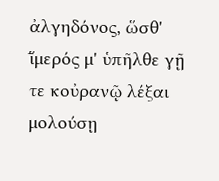ἀλγηδόνος, ὥσθ' ἵ̄μερός μ' ὑπῆλθε γῇ τε κοὐρανῷ λέξαι μολούσῃ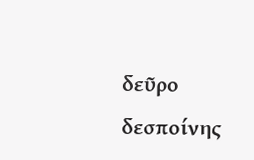δεῦρο δεσποίνης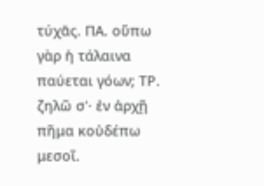τύχᾱς. ΠΑ. οὔπω γὰρ ἡ τάλαινα παύεται γόων; ΤΡ. ζηλῶ σ'· ἐν ἀρχῇ πῆμα κοὐδέπω μεσοῖ.